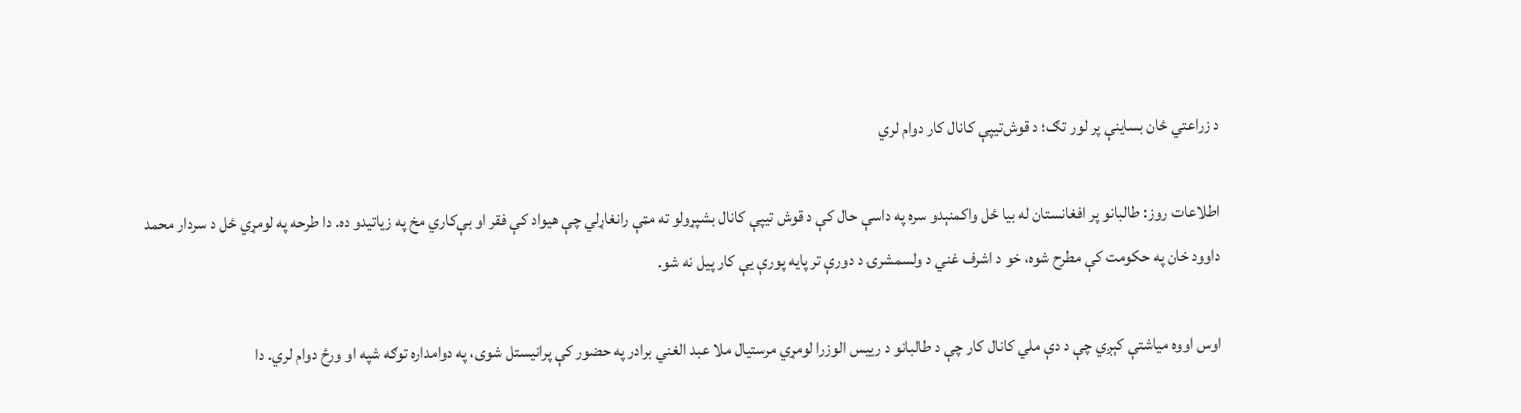د زراعتي ځان بساينې پر لور تګ؛ د قوش‌تيپې کانال کار دوام لري

اطلاعات روز: طالبانو پر افغانستان له بيا ځل واکمنېدو سره په داسې حال کې د قوش تيپې کانال بشپړولو ته مټې رانغاړلي چې هیواد کې فقر او بې‌کاري مخ په زیاتیدو ده. دا طرحه په لومړي ځل د سردار محمد داوود خان په حکومت کې مطرح شوه، خو د اشرف غني د ولسمشرۍ د دورې تر پايه پورې يې کار پيل نه شو.

اوس اووه مياشتې کېږي چې د دې ملي کانال کار چې د طالبانو د رییس الوزرا لومړي مرستيال ملا عبد الغني برادر په حضور کې پرانیستل شوی، په دوامداره توګه شپه او ورځ دوام لري. دا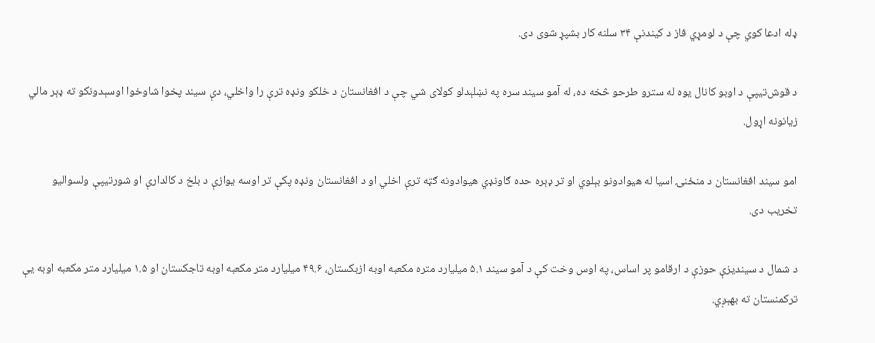ډله ادعا کوي چې د لومړي فاز د کيندنې ۳۴ سلنه کار بشپړ شوی دی.

د قوش‌تيپې د اوبو کانال يوه له سترو طرحو څخه ده، له آمو سيند سره په نښلېدلو کولای شي چې د افغانستان د خلکو ونډه ترې را واخلي، دې سيند پخوا شاوخوا اوسېدونکو ته ډېر مالي زيانونه اړول.

امو سيند افغانستان د منځنۍ اسيا له هيوادونو بېلوي او تر ډېره حده ګاونډي هيوادونه ګټه ترې اخلي او د افغانستان ونډه پکې تر اوسه يوازې د بلخ د کالدارې او شورتیپې ولسواليو تخريب دی.

د شمال د سينديزې حوزې د ارقامو پر اساس، په اوس وخت کې د آمو سيند ۵.۱ ميليارد متره مکعبه اوبه ازبکستان، ۴۹.۶ ميليارد متر مکعبه اوبه تاجکستان او ۱.۵ ميليارد متر مکعبه اوبه يې ترکمنستان ته بهېږي.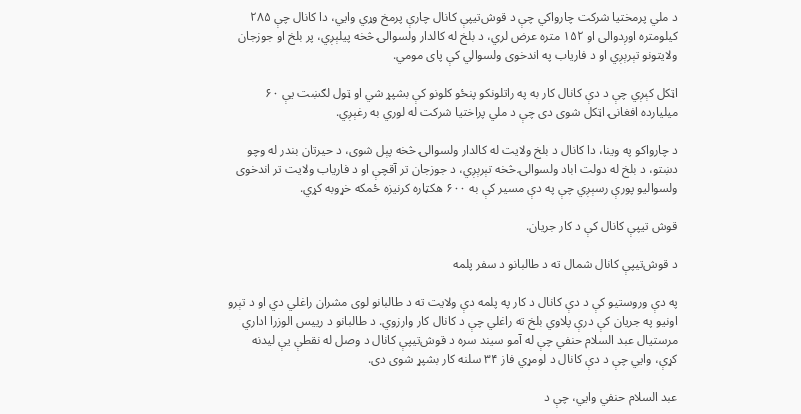د ملي پرمختيا شرکت چارواکي چې د قوش‌تيپې کانال چارې پرمخ وړي وايي، دا کانال چې ۲۸۵ کيلومتره اوږدوالی او ۱۵۲ متره عرض لري، د بلخ له کالدار ولسوالۍ څخه پيلېږي، پر بلخ او جوزجان ولايتونو تېرېږي او د فارياب په اندخوی ولسوالي کې پای مومي.

اټکل کېږي چې د دې کانال کار به په راتلونکو پنځو کلونو کې بشپړ شي او ټول لګښت يې ۶۰ ميليارده افغانۍ اټکل شوی دی چې د ملي پراختيا شرکت له لوري به رغېږي.

د چارواکو په وينا، دا کانال د بلخ ولايت له کالدار ولسوالۍ څخه پېل شوی، د حيرتان بندر له وچو دښتو، د بلخ له دولت اباد ولسوالۍ څخه تېرېږي، د جوزجان تر آقچې او د فارياب ولايت تر اندخوی ولسواليو پورې رسېږي چې په دې مسير کې به ۶۰۰ هکټاره کرنيزه ځمکه خړوبه کړي.

قوش تیپې کانال کې د کار جریان.

د قوش‌تيپې کانال شمال ته د طالبانو د سفر پلمه

په دې وروستيو کې د دې کانال د کار په پلمه دې ولايت ته د طالبانو لوی مشران راغلي دي او د تېرو اونيو په جريان کې درې پلاوي بلخ ته راغلي چې د کانال کار وارزوي. د طالبانو د رييس الوزرا اداري مرستيال عبد السلام حنفي چې له آمو سيند سره د قوش‌تيپې کانال د وصل له نقطې يې ليدنه کړې، وايي چې د دې کانال د لومړي فاز ۳۴ سلنه کار بشپړ شوی دی.

عبد السلام حنفي وايي، چې د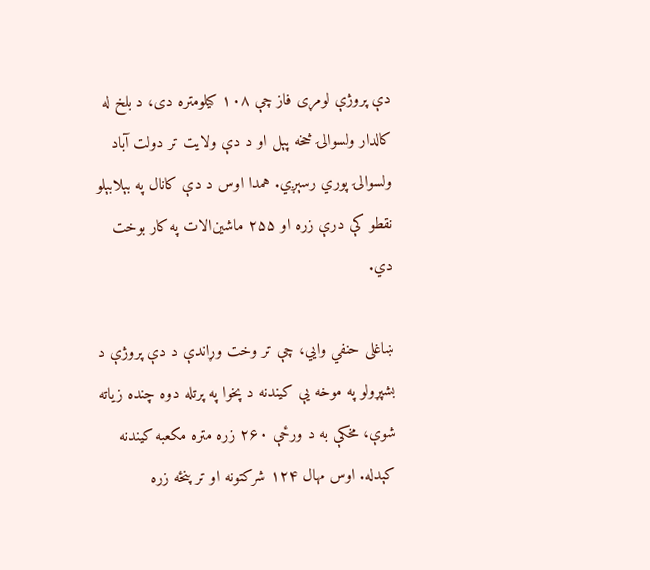دې پروژې لومړی فاز چې ۱۰۸ کيلومتره دی، د بلخ له کالدار ولسوالۍ څخه پېل او د دې ولايت تر دولت آباد ولسوالۍ پوري رسېږي. همدا اوس د دې کانال په بېلابېلو نقطو کې درې زره او ۲۵۵ ماشين‌الات په کار بوخت دي.

ښاغلی حنفي وايي، چې تر وخت وړاندې د دې پروژې د بشپړولو په موخه يې کيندنه د پخوا په پرتله دوه چنده زياته شوې، مخکې به د ورځې ۲۶۰ زره متره مکعبه کيندنه کېدله. اوس مهال ۱۲۴ شرکتونه او تر پنځه زره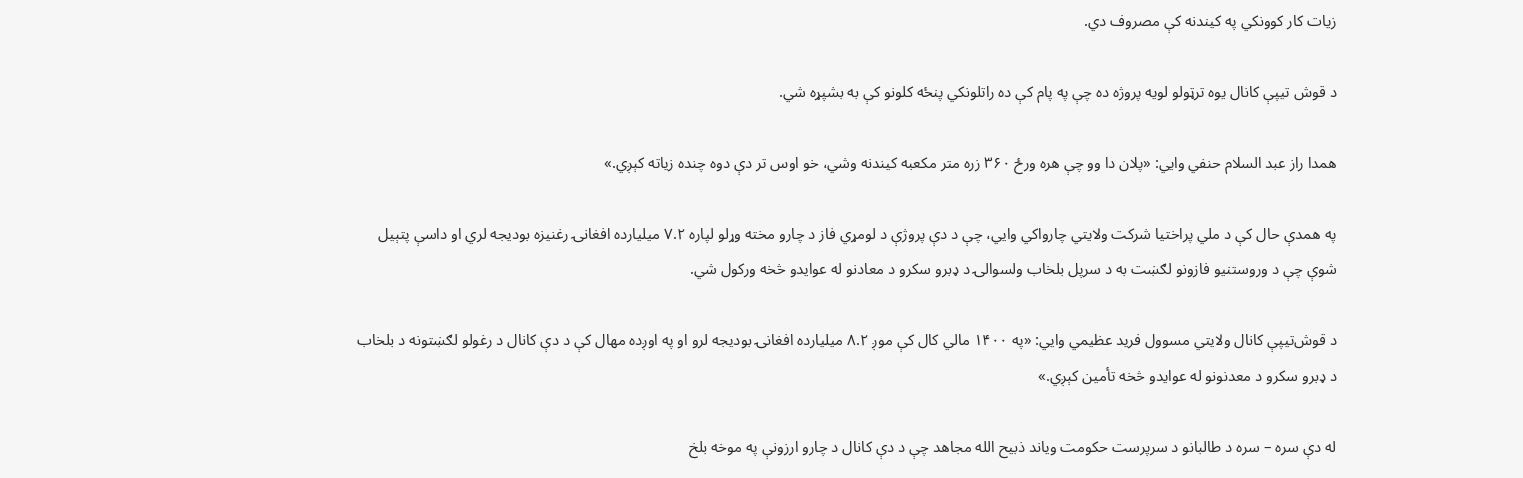زيات کار کوونکي په کيندنه کې مصروف دي.

د قوش تیپې کانال یوه ترټولو لویه پروژه ده چې په پام کې ده راتلونکي پنځه کلونو کې به بشپړه شي.

همدا راز عبد السلام حنفي وايي: «پلان دا وو چې هره ورځ ۳۶۰ زره متر مکعبه کيندنه وشي، خو اوس تر دې دوه چنده زياته کېږي.»

په همدې حال کې د ملي پراختيا شرکت ولايتي چارواکي وايي، چې د دې پروژې د لومړي فاز د چارو مخته وړلو لپاره ۷.۲ ميليارده افغانۍ رغنيزه بوديجه لري او داسې پتېيل شوې چې د وروستنيو فازونو لګښت به د سرپل بلخاب ولسوالۍ د ډبرو سکرو د معادنو له عوايدو څخه ورکول شي.

د قوش‌تيپې کانال ولايتي مسوول فريد عظيمي وايي: «په ۱۴۰۰ مالي کال کې موږ ۸.۲ ميليارده افغانۍ بودیجه لرو او په اوږده مهال کې د دې کانال د رغولو لګښتونه د بلخاب د ډبرو سکرو د معدنونو له عوايدو څخه تأمين کېږي.»

له دې سره – سره د طالبانو د سرپرست حکومت وياند ذبيح الله مجاهد چې د دې کانال د چارو ارزونې په موخه بلخ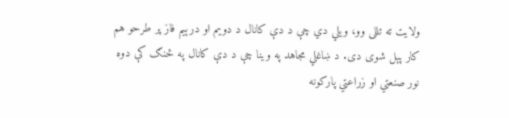ولايت ته تللی وو، ويلي دي چې د دې کانال د دويم او درېيم فاز پر طرحو هم کار پېل شوی دی. د ښاغلي مجاهد په وينا چې د دې کانال په څنګ کې دوه نور صنعتي او زراعتي پارکونه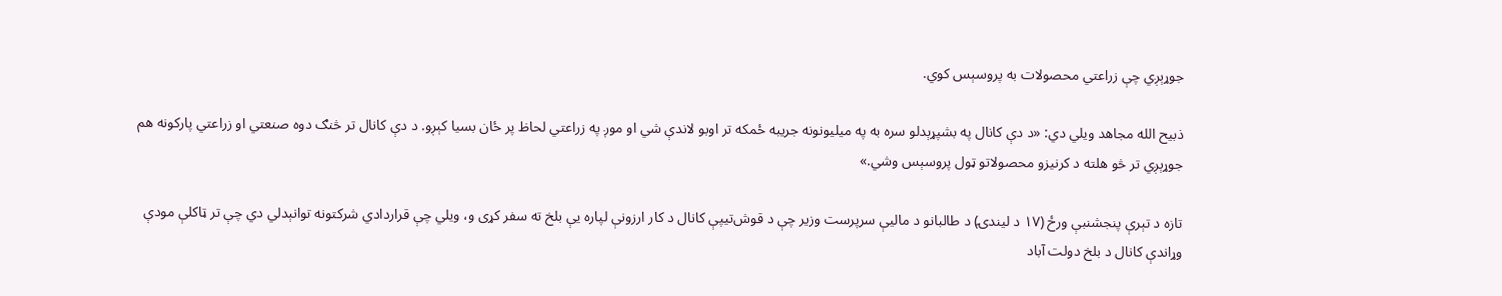جوړېږي چې زراعتي محصولات به پروسېس کوي.

ذبيح الله مجاهد ويلي دي: «د دې کانال په بشپړېدلو سره به په ميليونونه جريبه ځمکه تر اوبو لاندې شي او موږ په زراعتي لحاظ پر ځان بسيا کېږو. د دې کانال تر څنګ دوه صنعتي او زراعتي پارکونه هم جوړېږي تر څو هلته د کرنيزو محصولاتو ټول پروسېس وشي.»

تازه د تېرې پنجشنبې ورځ (۱۷ د لیندۍ) د طالبانو د ماليې سرپرست وزير چې د قوش‌تيپې کانال د کار ارزونې لپاره يې بلخ ته سفر کړی و، ويلي چې قراردادي شرکتونه توانېدلي دي چې تر ټاکلې مودې وړاندې کانال د بلخ دولت آباد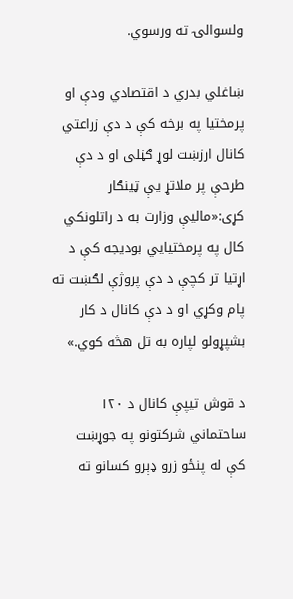ولسوالۍ ته ورسوي.

ښاغلي بدري د اقتصادي ودې او پرمختيا په برخه کې د دې زراعتي کانال ارزښت لوړ ګڼلی او د دې طرحې پر ملاتړ يې ټينګار کړی:«ماليې وزارت به د راتلونکي کال په پرمختيايي بودیجه کې د اړتيا تر کچې د دې پروژې لګښت ته پام وکړي او د دې کانال د کار بشپړولو لپاره به تل هڅه کوي.»

د قوش تیپې کانال د ۱۲۰ ساحتماني شرکتونو په جوړښت کې له پنځو زرو ډېرو کسانو ته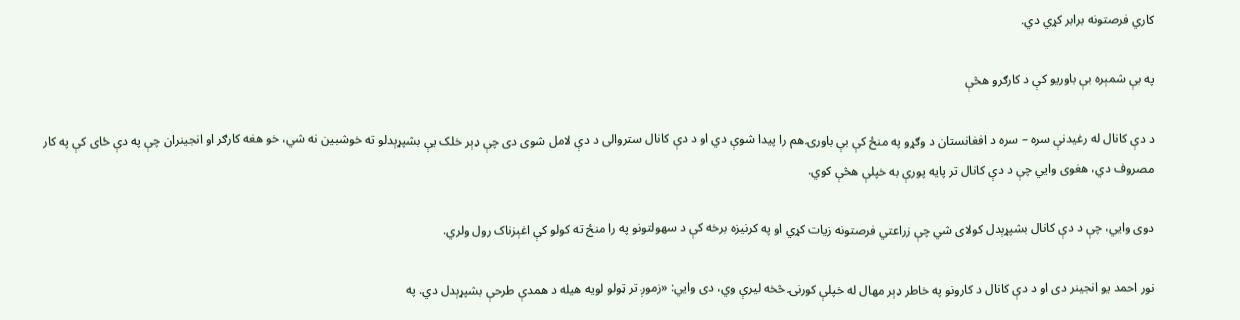کاري فرصتونه برابر کړي دي.

په بې شمېره بې باوريو کې د کارګرو هڅې

د دې کانال له رغيدنې سره – سره د افغانستان د وګړو په منځ کې بې باورۍ هم را پيدا شوې دي او د دې کانال ستروالی د دې لامل شوی دی چې ډېر خلک يې بشپړېدلو ته خوشبين نه شي، خو هغه کارګر او انجينران چې په دې ځای کې په کار مصروف دي، هغوی وايي چې د دې کانال تر پايه پورې به خپلې هڅې کوي.

دوی وايي، چې د دې کانال بشپړېدل کولای شي چې زراعتي فرصتونه زيات کړي او په کرنيزه برخه کې د سهولتونو په را منځ ته کولو کې اغېزناک رول ولري.

نور احمد يو انجينر دی او د دې کانال د کارونو په خاطر ډېر مهال له خپلې کورنۍ څخه ليرې وي، دی وايي: «زموږ تر ټولو لويه هيله د همدې طرحې بشپړېدل دي. په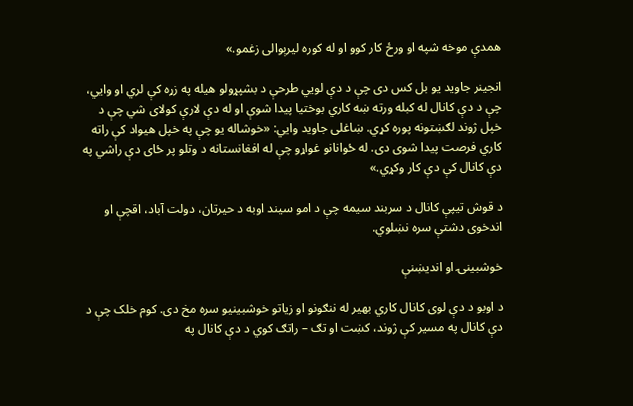همدې موخه شپه او ورځ کار کوو او له کوره ليرېوالی زغمو.»

انجينر جاويد يو بل کس دی چې د دې لويي طرحې د بشپړولو هیله په زړه کې لري او وايي، چې د دې کانال له کبله ورته ښه کاري بوختيا پيدا شوې او له دې لارې کولای شي چې د خپل ژوند لګښتونه پوره کړي. ښاغلی جاويد وايي: «خوشاله يو چې په خپل هيواد کې راته کاري فرصت پيدا شوی دی. له ځوانانو غواړو چې له افغانستانه د وتلو پر ځای دې راشي په دې کانال کې دې کار وکړي.»

د قوش تیپې کانال د سربند سیمه چې د امو سیند اوبه د حیرتان، دولت آباد، اقچې او اندخوی دشتې سره نښلوي.

خوشبينۍ او انديښنې

د اوبو د دې لوی کانال کاري بهير له ننګونو او زياتو خوشبينيو سره مخ دی. کوم خلک چې د دې کانال په مسير کې ژوند، کښت او تګ – راتګ کوي د دې کانال په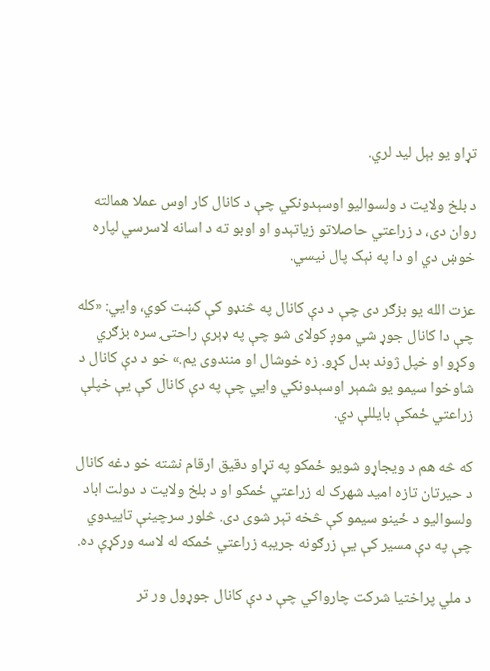تړاو يو بېل ليد لري.

د بلخ ولايت د ولسواليو اوسېدونکي چې د کانال کار اوس عملا همالته روان دی، د زراعتي حاصلاتو زياتېدو او اوبو ته د اسانه لاسرسي لپاره خوښ دي او دا په نېک پال نيسي.

عزت الله يو بزګر دی چې د دې کانال په څنډو کې کښت کوي، وايي: «کله چې دا کانال جوړ شي موږ کولای شو چې په ډېرې راحتۍ سره بزګري وکړو او خپل ژوند بدل کړو. زه خوشال او منندوی يم.» خو د دې کانال د شاوخوا سيمو يو شمېر اوسېدونکي وايي چې په دې کانال کې يې خپلې زراعتي ځمکې بايللې دي.

که څه هم د ويجاړو شويو ځمکو په تړاو دقيق ارقام نشته خو دغه کانال د حیرتان تازه اميد شهرک له زراعتي ځمکو او د بلخ ولايت د دولت اباد ولسواليو د ځينو سيمو کې څخه تېر شوی دی. څلور سرچينې تاييدوي چې په دې مسير کې يې زرګونه جريبه زراعتي ځمکه له لاسه ورکړې ده.

د ملي پراختیا شرکت چارواکي چې د دې کانال جوړول ور تر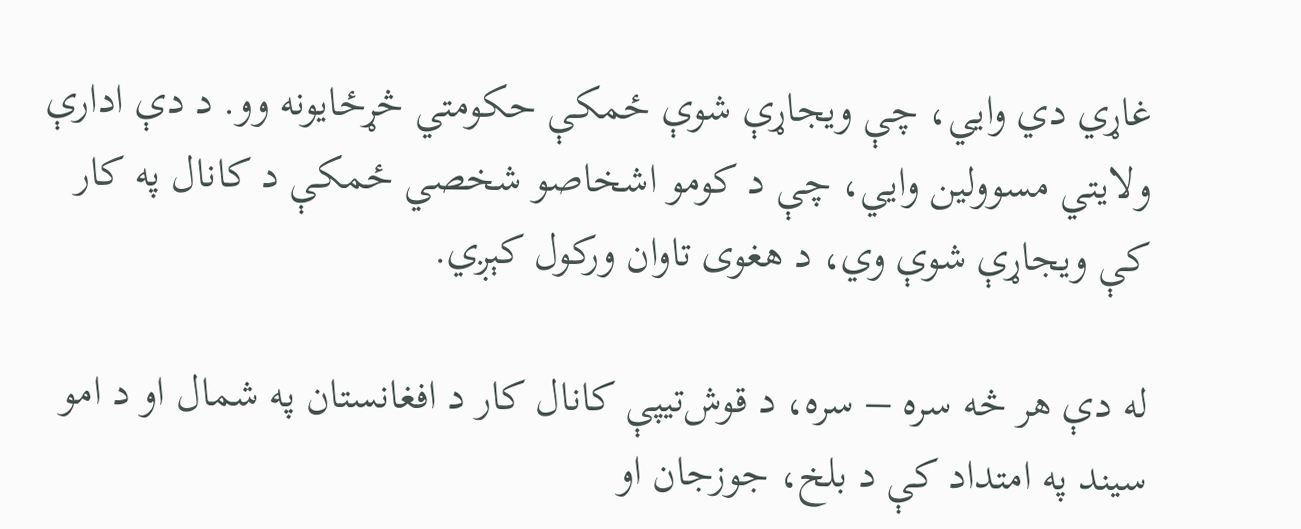غاړي دي وايي، چې ويجاړې شوې ځمکې حکومتي څړځايونه وو. د دې ادارې ولايتي مسوولين وايي، چې د کومو اشخاصو شخصي ځمکې د کانال په کار کې ويجاړې شوې وي، د هغوی تاوان ورکول کېږي.

له دې هر څه سره – سره، د قوش‌تيپې کانال کار د افغانستان په شمال او د امو سيند په امتداد کې د بلخ، جوزجان او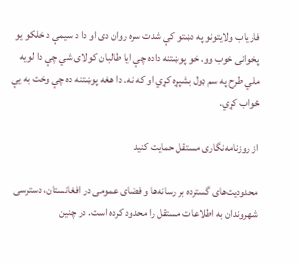فارياب ولايتونو په دښتو کې شدت سره روان دی او دا د سيمې د خلکو يو پخوانی خوب وو. خو پوښتنه داده چې ايا طالبان کولای شي چې دا لويه ملي طرح په سم ډول بشپړه کړي او که نه. دا هغه پوښتنه ده چې وخت به يې ځواب کړي.

از روزنامه‌نگاری مستقل حمایت کنید

محدودیت‌های گسترده بر رسانه‌ها و فضای عمومی در افغانستان، دسترسی شهروندان به اطلاعات مستقل را محدود کرده است. در چنین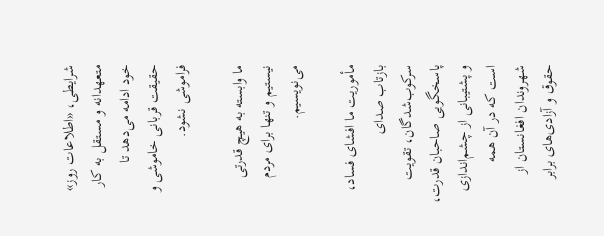شرایطی، «اطلاعات روز» متعهدانه و مستقل به کار خود ادامه می‌دهد تا حقیقت قربانی خاموشی و فراموشی نشود.

ما وابسته به هیچ قدرتی نیستیم و تنها برای مردم می‌نویسیم.

مأموریت ما افشای فساد، بازتاب صدای سرکوب‌شدگان، تقویت پاسخگویی صاحبان قدرت، و پشتیبانی از چشم‌اندازی است که در آن همه شهروندان افغانستان از حقوق و آزادی‌های برابر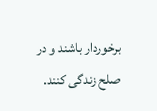برخوردار باشند و در صلح زندگی کنند.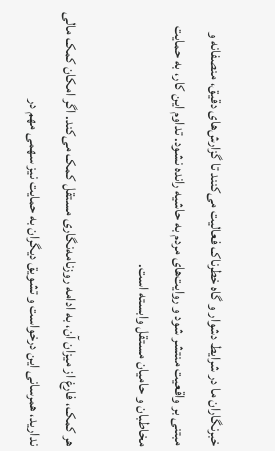خبرنگاران ما در شرایط دشوار و گاه خطرناک فعالیت می‌کنند تا گزارش‌های دقیق، منصفانه و مبتنی بر واقعیت منتشر شود و روایت‌های مردم به حاشیه رانده نشود. تداوم این کار، به حمایت مخاطبان و حامیان مستقل وابسته است.

هر کمک، فارغ از میزان آن، به ادامه روزنامه‌نگاری مستقل کمک می‌کند. اگر امکان کمک مالی ندارید، همرسانی این درخواست و تشویق دیگران به حمایت نیز سهمی مهم در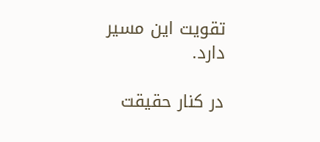تقویت این مسیر دارد.

در کنار حقیقت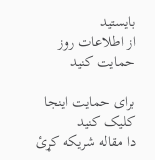بایستید
از اطلاعات روز حمایت کنید

برای حمایت اینجا کلیک کنید
دا مقاله شریکه کړئ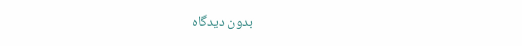بدون دیدگاه